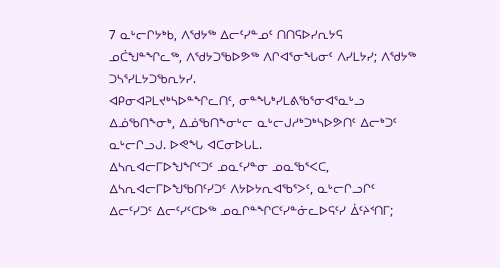7 ᓇᒡᓕᒋᔭᒃᑲ, ᐱᖁᔭᖅ ᐃᓕᑦᓯᓐᓄᑦ ᑎᑎᕋᐅᓯᕆᔭᕋ ᓄᑖᖑᓐᖏᓚᖅ, ᐱᖁᔭᑐᖃᐅᕗᖅ ᐱᒋᐊᕐᓂᖓᓂᑦ ᐱᓯᒪᔭᓯ; ᐱᖁᔭᖅ ᑐᓴᕐᓯᒪᔭᑐᖃᕆᔭᓯ.
ᐊᑭᓂᐊᕈᒪᔪᒃᓴᐅᓐᖏᓚᑎᑦ, ᓂᓐᖓᒃᓯᒪᕕᖃᕐᓂᐊᕐᓇᒡᓗ ᐃᓅᖃᑎᖕᓂᒃ, ᐃᓅᖃᑎᖕᓂᒡᓕ ᓇᒡᓕᒍᓱᒃᑐᒃᓴᐅᕗᑎᑦ ᐃᓕᒃᑐᑦ ᓇᒡᓕᒋᓗᒍ. ᐅᕙᖓ ᐊᑕᓂᐅᒐᒪ.
ᐃᓴᕆᐊᓕᒥᐅᖑᖏᑦᑐᑦ ᓄᓇᑦᓯᓐᓂ ᓄᓇᖃᕐᐸᑕ, ᐃᓴᕆᐊᓕᒥᐅᖑᖃᑎᑦᓯᑐᑦ ᐱᔭᐅᔭᕆᐊᖃᕐᐳᑦ, ᓇᒡᓕᒋᓗᒋᑦ ᐃᓕᑦᓯᑐᑦ ᐃᓕᑦᓯᑦᑕᐅᖅ ᓄᓇᒋᓐᖏᑕᑦᓯᓐᓃᓚᐅᕋᑦᓯ ᐄᑦᔨᑉᑎᒥ;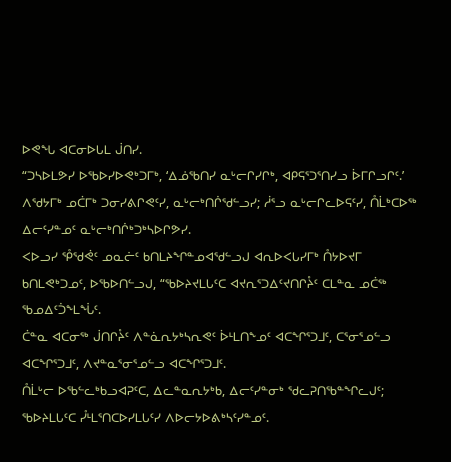ᐅᕙᖓ ᐊᑕᓂᐅᒐᒪ ᒎᑎᓯ.
“ᑐᓴᐅᒪᕗᓯ ᐅᖃᐅᓯᐅᕙᒃᑐᒥᒃ, ‘ᐃᓅᖃᑎᓯ ᓇᒡᓕᒋᓯᒋᒃ, ᐊᑭᕋᕐᑐᕐᑎᓯᓗ ᐆᒥᒋᓗᒋᑦ.’
ᐱᖁᔭᒥᒃ ᓄᑖᒥᒃ ᑐᓂᓯᕕᒋᕙᑦᓯ, ᓇᒡᓕᒃᑎᒌᖁᓪᓗᓯ; ᓲᕐᓗ ᓇᒡᓕᒋᓚᐅᕋᑦᓯ, ᑍᒫᒃᑕᐅᖅ ᐃᓕᑦᓯᓐᓄᑦ ᓇᒡᓕᒃᑎᒌᒃᑐᒃᓴᐅᒋᕗᓯ.
ᐸᐅᓗᓯ ᕾᖁᕚᑦ ᓄᓇᓖᑦ ᑲᑎᒪᔨᖏᓐᓄᐊᖁᓪᓗᒍ ᐊᕆᐅᐸᒐᓯᒥᒃ ᑍᔭᐅᔪᒥ ᑲᑎᒪᕙᒃᑐᓄᑦ, ᐅᖃᐅᑎᓪᓗᒍ, “ᖃᐅᔨᔪᒪᒐᑦᑕ ᐊᔪᕆᕐᑐᐃᑦᔪᑎᒋᔧᑦ ᑕᒪᓐᓇ ᓄᑖᖅ ᖃᓄᐃᑦᑑᖕᒪᖔᑦ.
ᑖᓐᓇ ᐊᑕᓂᖅ ᒎᑎᒋᔧᑦ ᐱᓐᓈᕆᔭᒃᓴᕆᕙᑦ ᐆᒻᒪᑎᖕᓄᑦ ᐊᑕᖏᕐᑐᒧᑦ, ᑕᕐᓂᕐᓄᓪᓗ ᐊᑕᖏᕐᑐᒧᑦ, ᐱᔪᓐᓇᕐᓂᕐᓄᓪᓗ ᐊᑕᖏᕐᑐᒧᑦ.
ᑍᒫᒡᓕ ᐅᖃᓪᓚᒃᑲᓗᐊᕈᑦᑕ, ᐃᓚᓐᓇᕆᔭᒃᑲ, ᐃᓕᑦᓯᓐᓂᒃ ᖁᓚᕈᑎᖃᓐᖏᓚᒍᑦ; ᖃᐅᔨᒪᒐᑦᑕ ᓮᒻᒪᕐᑎᑕᐅᓯᒪᒐᑦᓯ ᐱᐅᓕᔭᐅᕕᒃᓴᑦᓯᓐᓄᑦ.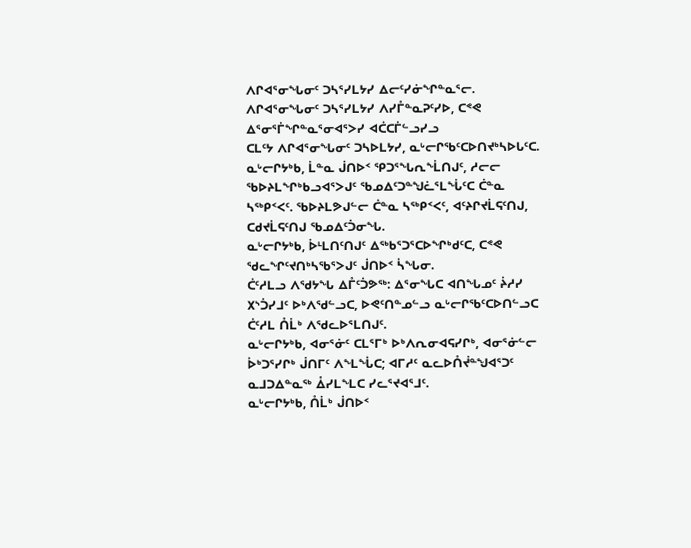ᐱᒋᐊᕐᓂᖓᓂᑦ ᑐᓴᕐᓯᒪᔭᓯ ᐃᓕᑦᓯᓃᖏᓐᓇᕐᓕ. ᐱᒋᐊᕐᓂᖓᓂᑦ ᑐᓴᕐᓯᒪᔭᓯ ᐱᓯᒤᓐᓇᕈᑦᓯᐅ, ᑕᕝᕙ ᐃᕐᓂᕐᒦᖏᓐᓇᕐᓂᐊᕐᐳᓯ ᐊᑖᑕᒦᓪᓗᓯᓗ
ᑕᒪᑦᔭ ᐱᒋᐊᕐᓂᖓᓂᑦ ᑐᓴᐅᒪᔭᓯ, ᓇᒡᓕᒋᖃᑦᑕᐅᑎᔪᒃᓴᐅᒐᑦᑕ.
ᓇᒡᓕᒋᔭᒃᑲ, ᒫᓐᓇ ᒎᑎᐅᑉ ᕿᑐᕐᖓᕆᖕᒫᑎᒍᑦ, ᓱᓕᓕ ᖃᐅᔨᒪᖏᒃᑲᓗᐊᕐᐳᒍᑦ ᖃᓄᐃᑦᑐᓐᖑᓛᕐᒪᖔᑦᑕ ᑖᓐᓇ ᓴᖅᑭᑉᐸᑦ. ᖃᐅᔨᒪᕗᒍᓪᓕ ᑖᓐᓇ ᓴᖅᑭᑉᐸᑦ, ᐊᑦᔨᒋᔪᒫᕋᑦᑎᒍ, ᑕᑯᔪᒫᕋᑦᑎᒍ ᖃᓄᐃᑦᑑᓂᖓ.
ᓇᒡᓕᒋᔭᒃᑲ, ᐆᒻᒪᑎᑦᑎᒍᑦ ᐃᖅᑲᕐᑐᕐᑕᐅᖏᒃᑯᑦᑕ, ᑕᕝᕙ ᖁᓚᖏᑦᔪᑎᒃᓴᖃᕐᐳᒍᑦ ᒎᑎᐅᑉ ᓵᖓᓂ.
ᑖᑦᓱᒪᓗ ᐱᖁᔭᖓ ᐃᒤᑦᑑᕗᖅ: ᐃᕐᓂᖓᑕ ᐊᑎᖓᓄᑦ ᔩᓱᓯ ᙭ᔅᑑᓯᒧᑦ ᐅᒃᐱᖁᓪᓗᑕ, ᐅᕙᑦᑎᓐᓄᓪᓗ ᓇᒡᓕᒋᖃᑦᑕᐅᑎᓪᓗᑕ ᑖᑦᓱᒪ ᑍᒫᒃ ᐱᖁᓚᐅᕐᒪᑎᒍᑦ.
ᓇᒡᓕᒋᔭᒃᑲ, ᐊᓂᕐᓃᑦ ᑕᒪᕐᒥᒃ ᐅᒃᐱᕆᓂᐊᕋᓯᒋᒃ, ᐊᓂᕐᓃᓪᓕ ᐆᒃᑐᕐᓯᒋᒃ ᒎᑎᒥᑦ ᐱᖕᒪᖔᑕ; ᐊᒥᓱᑦ ᓇᓚᐅᑍᔫᓐᖑᐊᕐᑐᑦ ᓇᒧᑐᐃᓐᓇᖅ ᐂᓯᒪᖕᒪᑕ ᓯᓚᕐᔪᐊᕐᒧᑦ.
ᓇᒡᓕᒋᔭᒃᑲ, ᑍᒫᒃ ᒎᑎᐅᑉ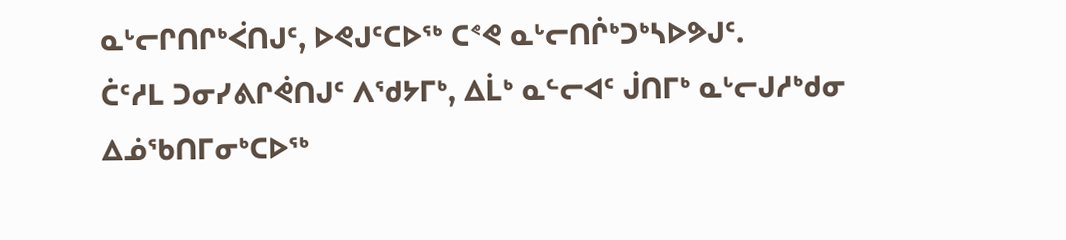ᓇᒡᓕᒋᑎᒋᒃᐹᑎᒍᑦ, ᐅᕙᒍᑦᑕᐅᖅ ᑕᕝᕙ ᓇᒡᓕᑎᒌᒃᑐᒃᓴᐅᕗᒍᑦ.
ᑖᑦᓱᒪ ᑐᓂᓯᕕᒋᕚᑎᒍᑦ ᐱᖁᔭᒥᒃ, ᐃᒫᒃ ᓇᓪᓕᐊᑦ ᒎᑎᒥᒃ ᓇᒡᓕᒍᓱᒃᑯᓂ ᐃᓅᖃᑎᒥᓂᒃᑕᐅᖅ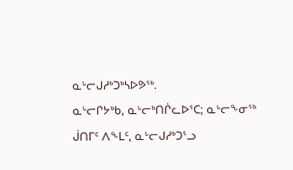ᓇᒡᓕᒍᓱᒃᑐᒃᓴᐅᕗᖅ.
ᓇᒡᓕᒋᔭᒃᑲ, ᓇᒡᓕᒃᑎᒌᓚᐅᕐᑕ; ᓇᒡᓕᖕᓂᖅ ᒎᑎᒥᑦ ᐱᖕᒪᑦ, ᓇᒡᓕᒍᓱᒃᑐᕐᓗ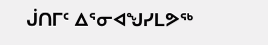ᒎᑎᒥᑦ ᐃᕐᓂᐊᖑᓯᒪᕗᖅ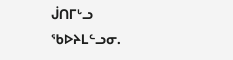ᒎᑎᒥᒡᓗ ᖃᐅᔨᒪᓪᓗᓂ.